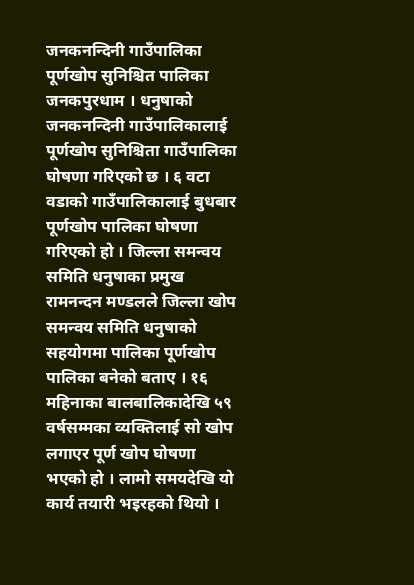जनकनन्दिनी गाउँपालिका पूर्णखोप सुनिश्चित पालिका
जनकपुरधाम । धनुषाको जनकनन्दिनी गाउँपालिकालाई पूर्णखोप सुनिश्चिता गाउँपालिका घोषणा गरिएको छ । ६ वटा वडाको गाउँपालिकालाई बुधबार पूर्णखोप पालिका घोषणा गरिएको हो । जिल्ला समन्वय समिति धनुषाका प्रमुख रामनन्दन मण्डलले जिल्ला खोप समन्वय समिति धनुषाको सहयोगमा पालिका पूर्णखोप पालिका बनेको बताए । १६ महिनाका बालबालिकादेखि ५९ वर्षसम्मका व्यक्तिलाई सो खोप लगाएर पूर्ण खोप घोषणा भएको हो । लामो समयदेखि यो कार्य तयारी भइरहको थियो ।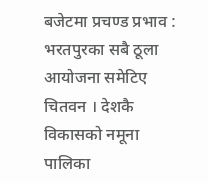बजेटमा प्रचण्ड प्रभाव : भरतपुरका सबै ठूला आयोजना समेटिए
चितवन । देशकै विकासको नमूना पालिका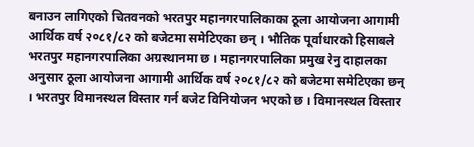बनाउन लागिएको चितवनको भरतपुर महानगरपालिकाका ठूला आयोजना आगामी आर्थिक वर्ष २०८१/८२ को बजेटमा समेटिएका छन् । भौतिक पूर्वाधारको हिसाबले भरतपुर महानगरपालिका अग्रस्थानमा छ । महानगरपालिका प्रमुख रेनु दाहालका अनुसार ठूला आयोजना आगामी आर्थिक वर्ष २०८१/८२ को बजेटमा समेटिएका छन् । भरतपुर विमानस्थल विस्तार गर्न बजेट विनियोजन भएको छ । विमानस्थल विस्तार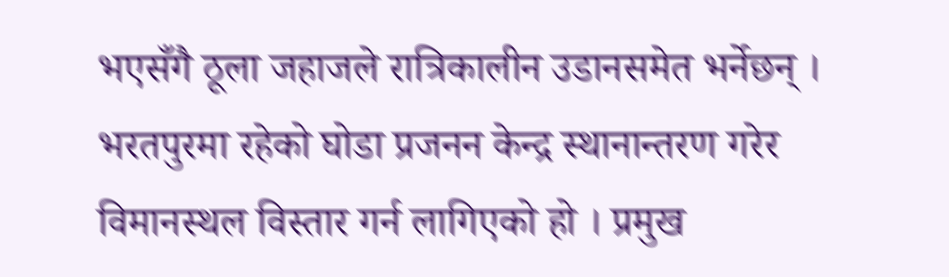भएसँगै ठूला जहाजले रात्रिकालीन उडानसमेत भर्नेछन् । भरतपुरमा रहेको घोडा प्रजनन केन्द्र स्थानान्तरण गरेर विमानस्थल विस्तार गर्न लागिएको हो । प्रमुख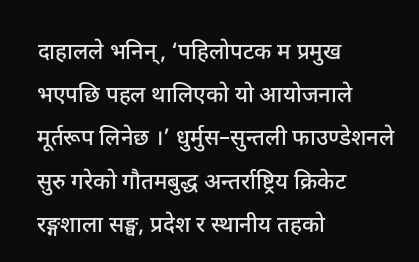दाहालले भनिन्, ‘पहिलोपटक म प्रमुख भएपछि पहल थालिएको यो आयोजनाले मूर्तरूप लिनेछ ।’ धुर्मुस–सुन्तली फाउण्डेशनले सुरु गरेको गौतमबुद्ध अन्तर्राष्ट्रिय क्रिकेट रङ्गशाला सङ्घ, प्रदेश र स्थानीय तहको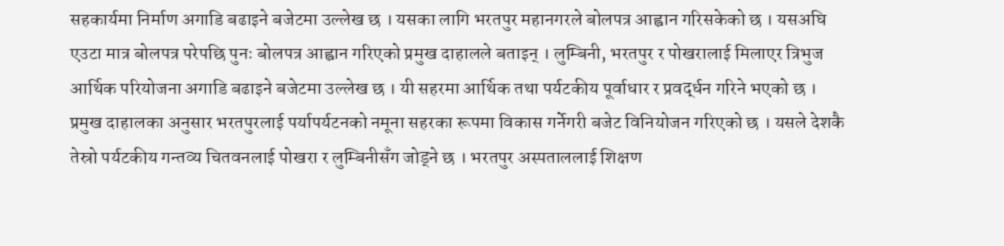सहकार्यमा निर्माण अगाडि बढाइने बजेटमा उल्लेख छ । यसका लागि भरतपुर महानगरले बोलपत्र आह्वान गरिसकेको छ । यसअघि एउटा मात्र बोलपत्र परेपछि पुनः बोलपत्र आह्वान गरिएको प्रमुख दाहालले बताइन् । लुम्बिनी, भरतपुर र पोखरालाई मिलाएर त्रिभुज आर्थिक परियोजना अगाडि बढाइने बजेटमा उल्लेख छ । यी सहरमा आर्थिक तथा पर्यटकीय पूर्वाधार र प्रवर्द्धन गरिने भएको छ । प्रमुख दाहालका अनुसार भरतपुरलाई पर्यापर्यटनको नमूना सहरका रूपमा विकास गर्नेगरी बजेट विनियोजन गरिएको छ । यसले देशकै तेस्रो पर्यटकीय गन्तव्य चितवनलाई पोखरा र लुम्बिनीसँग जोड्ने छ । भरतपुर अस्पताललाई शिक्षण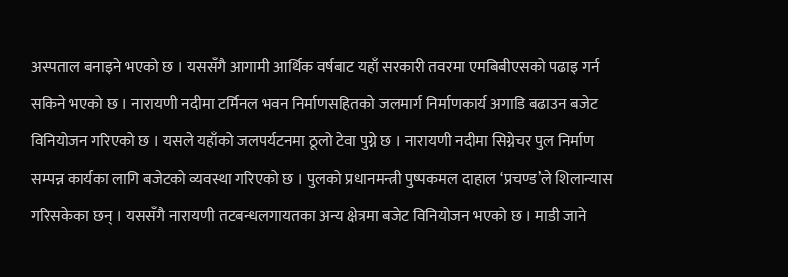अस्पताल बनाइने भएको छ । यससँगै आगामी आर्थिक वर्षबाट यहाँ सरकारी तवरमा एमबिबीएसको पढाइ गर्न सकिने भएको छ । नारायणी नदीमा टर्मिनल भवन निर्माणसहितको जलमार्ग निर्माणकार्य अगाडि बढाउन बजेट विनियोजन गरिएको छ । यसले यहाँको जलपर्यटनमा ठूलो टेवा पुग्ने छ । नारायणी नदीमा सिग्नेचर पुल निर्माण सम्पन्न कार्यका लागि बजेटको व्यवस्था गरिएको छ । पुलको प्रधानमन्त्री पुष्पकमल दाहाल ‘प्रचण्ड’ले शिलान्यास गरिसकेका छन् । यससँगै नारायणी तटबन्धलगायतका अन्य क्षेत्रमा बजेट विनियोजन भएको छ । माडी जाने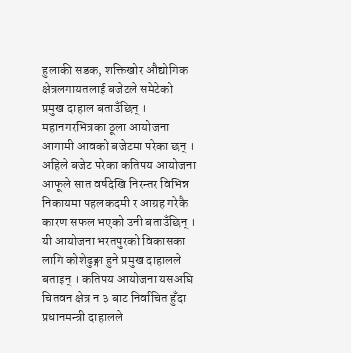हुलाकी सडक, शक्तिखोर औद्योगिक क्षेत्रलगायतलाई बजेटले समेटेको प्रमुख दाहाल बताउँछिन् । महानगरभित्रका ठूला आयोजना आगामी आवको बजेटमा परेका छन् । अहिले बजेट परेका कतिपय आयोजना आफूले सात वर्षदेखि निरन्तर विभिन्न निकायमा पहलकदमी र आग्रह गरेकै कारण सफल भएको उनी बताउँछिन् । यी आयोजना भरतपुरको विकासका लागि कोशेढुङ्गा हुने प्रमुख दाहालले बताइन् । कतिपय आयोजना यसअघि चितवन क्षेत्र न ३ बाट निर्वाचित हुँदा प्रधानमन्त्री दाहालले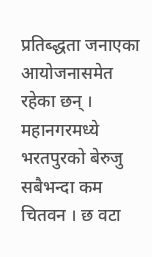प्रतिब्द्धता जनाएका आयोजनासमेत रहेका छन् ।
महानगरमध्ये भरतपुरको बेरुजु सबैभन्दा कम
चितवन । छ वटा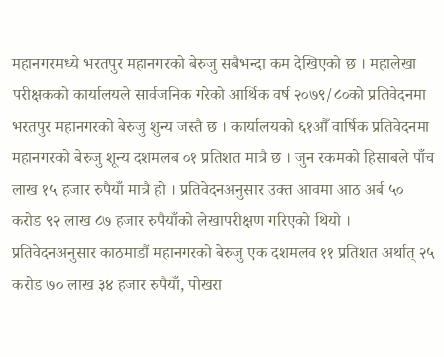महानगरमध्ये भरतपुर महानगरको बेरुजु सबैभन्दा कम देखिएको छ । महालेखा परीक्षकको कार्यालयले सार्वजनिक गरेको आर्थिक वर्ष २०७९/८०को प्रतिवेदनमा भरतपुर महानगरको बेरुजु शुन्य जस्तै छ । कार्यालयको ६१औँ वार्षिक प्रतिवेदनमा महानगरको बेरुजु शून्य दशमलब ०१ प्रतिशत मात्रै छ । जुन रकमको हिसाबले पाँच लाख १५ हजार रुपैयाँ मात्रै हो । प्रतिवेदनअनुसार उक्त आवमा आठ अर्ब ५० करोड ९२ लाख ८७ हजार रुपैयाँको लेखापरीक्षण गरिएको थियो । प्रतिवेदनअनुसार काठमाडौं महानगरको बेरुजु एक दशमलव ११ प्रतिशत अर्थात् २५ करोड ७० लाख ३४ हजार रुपैयाँ, पोखरा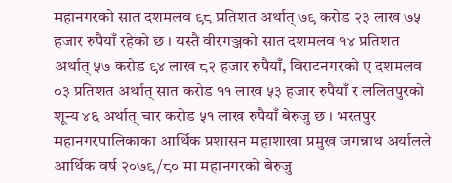महानगरको सात दशमलव ९८ प्रतिशत अर्थात् ७९ करोड २३ लाख ७५ हजार रुपैयाँ रहेको छ । यस्तै वीरगञ्जको सात दशमलव १४ प्रतिशत अर्थात् ५७ करोड ९४ लाख ८२ हजार रुपैयाँ, विराटनगरको ए दशमलव ०३ प्रतिशत अर्थात् सात करोड ११ लाख ५३ हजार रुपैयाँ र ललितपुरको शून्य ४६ अर्थात् चार करोड ५१ लाख रुपैयाँ बेरुजु छ । भरतपुर महानगरपालिकाका आर्थिक प्रशासन महाशाखा प्रमुख जगन्नाथ अर्यालले आर्थिक वर्ष २०७९/८० मा महानगरको बेरुजु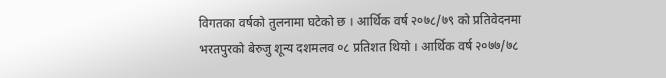विगतका वर्षको तुलनामा घटेको छ । आर्थिक वर्ष २०७८/७९ को प्रतिवेदनमा भरतपुरको बेरुजु शून्य दशमलव ०८ प्रतिशत थियो । आर्थिक वर्ष २०७७/७८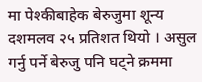मा पेश्कीबाहेक बेरुजुमा शून्य दशमलव २५ प्रतिशत थियो । असुल गर्नु पर्ने बेरुजु पनि घट्ने क्रममा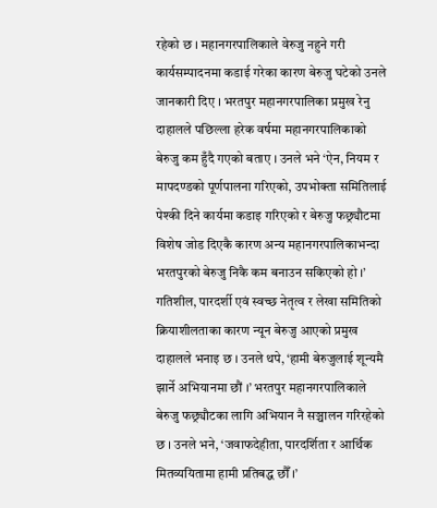रहेको छ । महानगरपालिकाले वेरुजु नहुने गरी कार्यसम्पादनमा कडाई गरेका कारण बेरुजु घटेको उनले जानकारी दिए । भरतपुर महानगरपालिका प्रमुख रेनु दाहालले पछिल्ला हरेक वर्षमा महानगरपालिकाको बेरुजु कम हुँदै गएको बताए । उनले भने ‘ऐन, नियम र मापदण्डको पूर्णपालना गरिएको, उपभोक्ता समितिलाई पेश्की दिने कार्यमा कडाइ गरिएको र बेरुजु फछ्र्यौटमा विशेष जोड दिएकै कारण अन्य महानगरपालिकाभन्दा भरतपुरको बेरुजु निकै कम बनाउन सकिएको हो ।’ गतिशील, पारदर्शी एवं स्वच्छ नेतृत्व र लेखा समितिको क्रियाशीलताका कारण न्यून बेरुजु आएको प्रमुख दाहालले भनाइ छ । उनले थपे, ‘हामी बेरुजुलाई शून्यमै झार्ने अभियानमा छौं ।’ भरतपुर महानगरपालिकाले बेरुजु फछ्र्यौटका लागि अभियान नै सञ्चालन गरिरहेको छ । उनले भने, ‘जवाफदेहीता, पारदर्शिता र आर्थिक मितव्ययितामा हामी प्रतिबद्ध छौँ ।’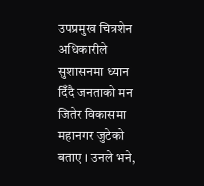उपप्रमुख चित्रशेन अधिकारीले सुशासनमा ध्यान दिँदै जनताको मन जितेर विकासमा महानगर जुटेको बताए । उनले भने,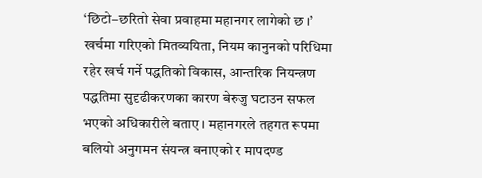‘छिटो–छरितो सेवा प्रवाहमा महानगर लागेको छ ।’ खर्चमा गरिएको मितव्ययिता, नियम कानुनको परिधिमा रहेर खर्च गर्ने पद्धतिको विकास, आन्तरिक नियन्त्रण पद्धतिमा सुदृढीकरणका कारण बेरुजु घटाउन सफल भएको अधिकारीले बताए । महानगरले तहगत रूपमा बलियो अनुगमन संयन्त्र बनाएको र मापदण्ड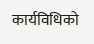कार्यविधिको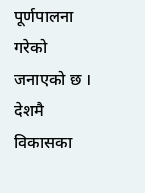पूर्णपालना गरेको जनाएको छ । देशमै विकासका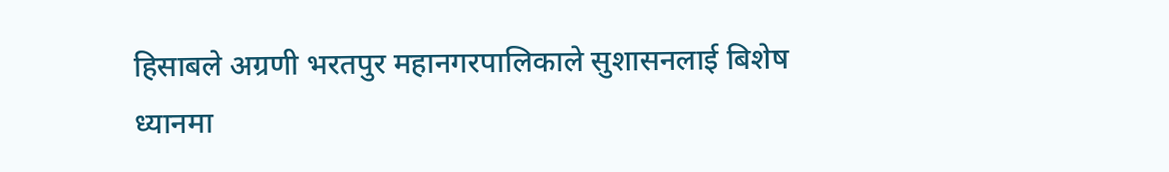हिसाबले अग्रणी भरतपुर महानगरपालिकाले सुशासनलाई बिशेष ध्यानमा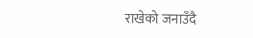राखेको जनाउँदै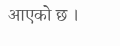आएको छ ।